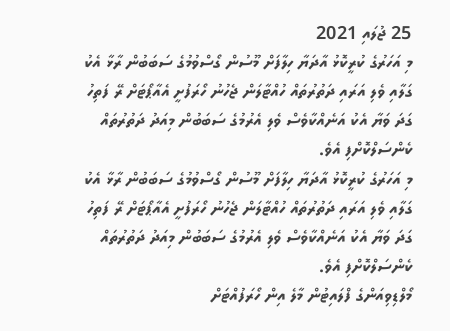25 ޖުލައި 2021
މި އަހަރުގެ ކުރީކޮޅު އާދަޔާ ހިލާފަށް މޫސުން ގޯސްވުމުގެ ސަބަބުން ރާޅާ އެކު ގަލާއި ވެލި އަރައި ދަތުރުތައް ހުއްޓާލަން ޖެހުނު ހޯރަފުށީ އެއާޕޯޓަށް ރޭ ފަތިހު ގަދަ ވަޔާ އެކު އަނެއްކާވެސް ވެލި އެރުމުގެ ސަބަބުން މިއަދު ދަތުރުތައް ކެންސަލްކޮށްފި އެވެ.
މި އަހަރުގެ ކުރީކޮޅު އާދަޔާ ހިލާފަށް މޫސުން ގޯސްވުމުގެ ސަބަބުން ރާޅާ އެކު ގަލާއި ވެލި އަރައި ދަތުރުތައް ހުއްޓާލަން ޖެހުނު ހޯރަފުށީ އެއާޕޯޓަށް ރޭ ފަތިހު ގަދަ ވަޔާ އެކު އަނެއްކާވެސް ވެލި އެރުމުގެ ސަބަބުން މިއަދު ދަތުރުތައް ކެންސަލްކޮށްފި އެވެ.
މޯލްޑިވިއަންގެ ފްލައިޓުން މާލެ އިން ހޯރަފުއްޓަށް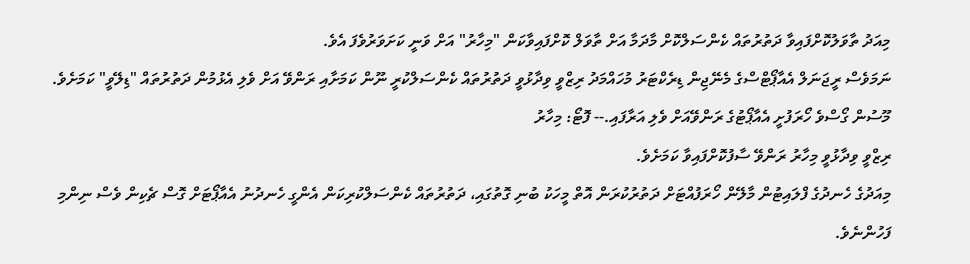މިއަދު ތާވަލުކޮށްފައިވާ ދަތުރުތައް ކެންސަލްކޮށް މާދަމާ އަށް ތާވަލް ކޮށްފައިވާކަން "މިހާރު" އަށް ވަނީ ކަށަވަރުވެފަ އެވެ.
ނަމަވެސް ރީޖަނަލް އެއާޕޯޓްސްގެ މެނޭޖިން ޑިރެކްޓަރު މުހައްމަދު ރިޒްވީ ވިދާޅުވީ ދަތުރުތައް ކެންސަލްކުރީ ނޫން ކަމަށާއި ރަންވޭ އަށް ވެލި އެޅުމުން ދަތުރުތައް "ޑިލޭވީ" ކަމަށެވެ.
މޫސުން ގޯސްވެ ހޯރަފުށީ އެއާޕޯޓުގެ ރަންވޭއަށް ވެލި އަރާފައި.-- ފޮޓޯ: މިހާރު
ރިޒްވީ ވިދާޅުވީ މިހާރު ރަންވޭ ސާފުކޮށްފައިވާ ކަމަށެވެ.
މިއަދުގެ ހެނދުގެ ފްލައިޓުން މާލޭން ހޯރަފުއްޓަށް ދަތުރުކުރަން އޮތް މީހަކު ބުނި ގޮތުގައި، ދަތުރުތައް ކެންސަލްކުރިކަން އެންގީ ހެނދުނު އެއާޕޯޓަށް ގޮސް ޗެކިން ވެސް ނިންމި ފަހުންނެވެ.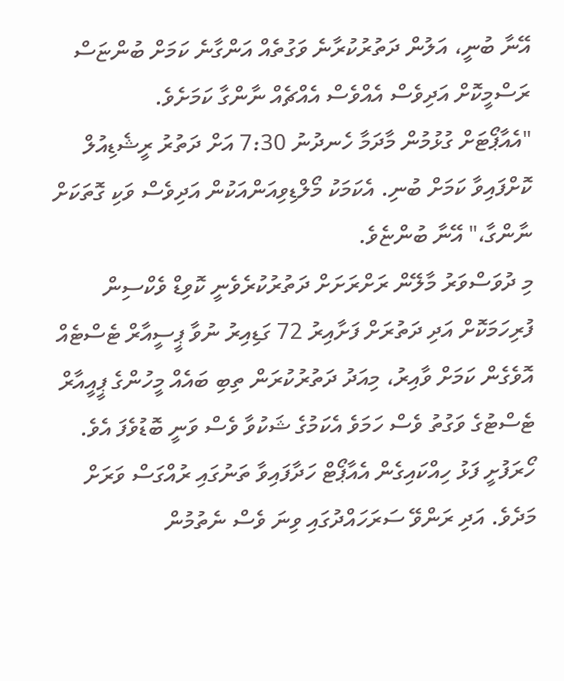އޭނާ ބުނީ، އަލުން ދަތުރުކުރާނެ ވަގުތެއް އަންގާނެ ކަމަށް ބުންޏަސް ރަސްމީކޮށް އަދިވެސް އެއްވެސް އެއްޗެއް ނާންގާ ކަމަށެވެ.
"އެއާޕޯޓަށް ގުޅުމުން މާދަމާ ހެނދުނު 7:30 އަށް ދަތުރު ރީޝެޑިއުލް ކޮށްފައިވާ ކަމަށް ބުނި. އެކަމަކު މޯލްޑިވިއަންއަކުން އަދިވެސް ވަކި ގޮތަކަށް ނާންގާ،" އޭނާ ބުންޏެވެ.
މި ދުވަސްވަރު މާލޭން ރަށްރަށަށް ދަތުރުކުރެވެނީ ކޮވިޑް ވެކްސިން ފުރިހަމަކޮށް އަދި ދަތުރަށް ފަށާއިރު 72 ގަޑިއިރު ނުވާ ޕީސީއާރް ޓެސްޓެއް އޮވެގެން ކަމަށް ވާއިރު، މިއަދު ދަތުރުކުރަން ތިބި ބައެއް މީހުންގެ ޕީއީއާރް ޓެސްޓުގެ ވަގުތު ވެސް ހަމަވެ އެކަމުގެ ޝަކުވާ ވެސް ވަނީ ބޮޑުވެފަ އެވެ.
ހޯރަފުށީ ފަޅު ހިއްކައިގެން އެއާޕޯޓް ހަދާފައިވާ ތަނުގައި ރުއްގަސް ވަރަށް މަދެވެ. އަދި ރަންވޭ ސަރަހައްދުގައި ވިނަ ވެސް ނެތުމުން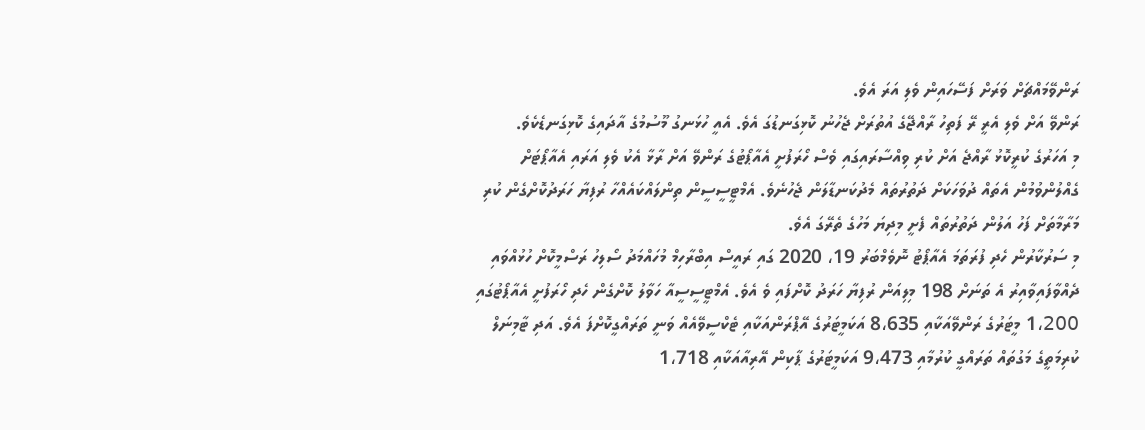ރަންވޭމައްޗަށް ވަރަށް ފަސޭހައިން ވެލި އަރަ އެވެ.
ރަންވޭ އަށް ވެލި އެރީ ރޭ ފަތިހު ރާއްޖޭގެ އުތުރަށް ޖެހުނު ކޮޅިގަނޑުގަ އެވެ. އެއީ ހުޅަނގު މޫސުމުގެ އާދައިގެ ކޮޅިގަނޑެކެވެ.
މި އަހަރުގެ ކުރީކޮޅު ރާއްޖެ އަށް ކުރި ވިއްސާރައިގައި ވެސް ހޯރަފުށީ އެއާޕޯޓުގެ ރަންވޭ އަށް ރާޅާ އެކު ވެލި އަރައި އެއާޕޯޓަށް ގެއްލުންވުމުން އެތައް ދުވަހަކަށް ދަތުރުތައް މެދުކަނޑާލަން ޖެހުނެވެ. އެމްޓީސީސީން ތިންލައްކައެއްހާ ރުފިޔާ ހަރަދުކޮށްގެން ކުރި މަރާމާތަށް ފަހު އަލުން ދަތުރުތައް ފެށީ މިދިޔަ މަހުގެ ތެރޭގަ އެވެ.
މި ސަރުކާރުން ހެދި ފުރަތަމަ އެއާޕޯޓު ނޮވެމްބަރު 19، 2020 ގައި ރައީސް އިބްރާހިމް މުހައްމަދު ސޯލިހު ރަސްމީކޮށް ހުޅުއްވައި ދެއްވާފައިވާއިރު އެ ތަނަށް 198 މިލިއަން ރުފިޔާ ހަރަދު ކޮށްފައި ވެ އެވެ. އެމްޓީސީސީއާ ހަވާލު ކޮށްގެން ހެދި ހޯރަފުށީ އެއާޕޯޓުގައި 1،200 މީޓަރުގެ ރަންވޭއަކާއި 8،635 އަކަމީޓަރުގެ އޭޕްރަންއަކާއި ޓެކްސީވޭއެއް ވަނީ ތަރައްގީކޮށްފަ އެވެ. އަދި ޓާމިނަލް ކުރިމަތީގެ މަގުތައް ތަރައްގީ ކުރުމާއި 9،473 އަކަމީޓަރުގެ ޕާކިން އޭރިއާއަކާއި 1،718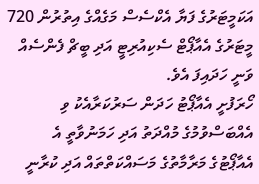އަކަމީޓަރުގެ ފަޔާ އެކްސެސް މަގެއްގެ އިތުރުން 720 މީޓަރުގެ އެއާޕޯޓް ސެކިއުރިޓީ އަދި ބީޗް ފެންސެއް ވަނީ ހަދައިފަ އެވެ.
ހޯރަފުށީ އެއާޕޯޓު ހަދަން ސަރުކަރާއެކު ވި އެއްބަސްވުމުގެ މުއްދަތު އަދި ހަމަނުވާތީ އެ އެއާޕޯޓުގެ މަރާމާތުގެ މަސައްކަތްތައް އަދި ކުރާނީ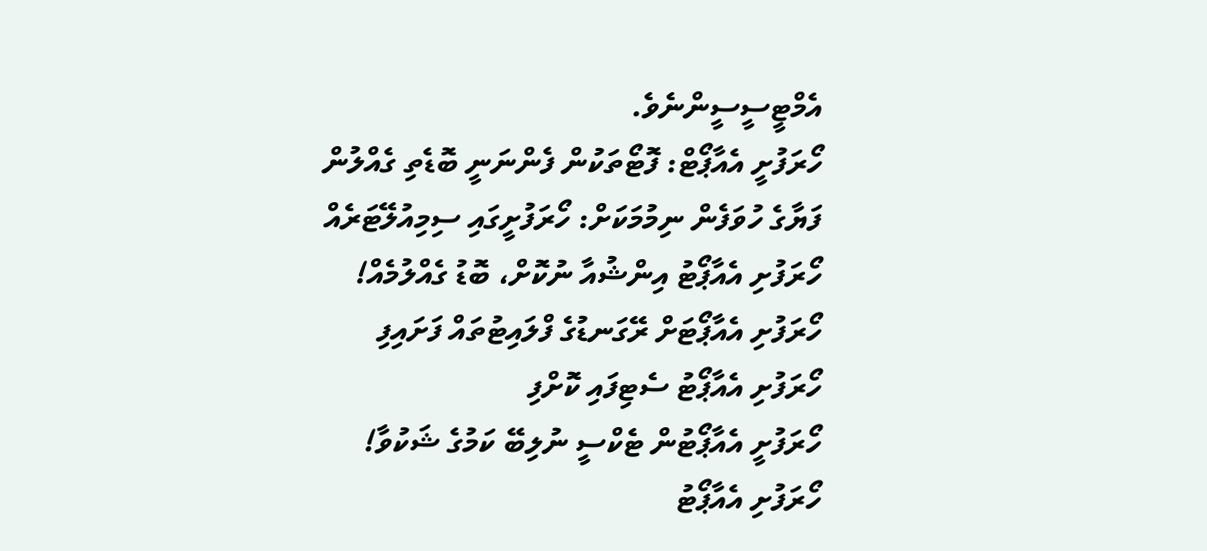އެމްޓީސީސީންނެވެ.
ހޯރަފުށީ އެއާޕޯޓް: ފޮޓޯތަކުން ފެންނަނީ ބޮޑެތި ގެއްލުން
ފަޔާގެ ހުވަފެން ނިމުމަކަށް: ހޯރަފުށީގައި ސިމިއުލޭޓަރެއް
ހޯރަފުށި އެއާޕޯޓު އިންޝުއާ ނުކޮށް، ބޮޑު ގެއްލުމެއް!
ހޯރަފުށި އެއާޕޯޓަށް ރޭގަނޑުގެ ފްލައިޓުތައް ފަށައިފި
ހޯރަފުށި އެއާޕޯޓު ސެޓިފައި ކޮށްފި
ހޯރަފުށީ އެއާޕޯޓުން ޓެކްސީ ނުލިބޭ ކަމުގެ ޝަކުވާ!
ހޯރަފުށި އެއާޕޯޓު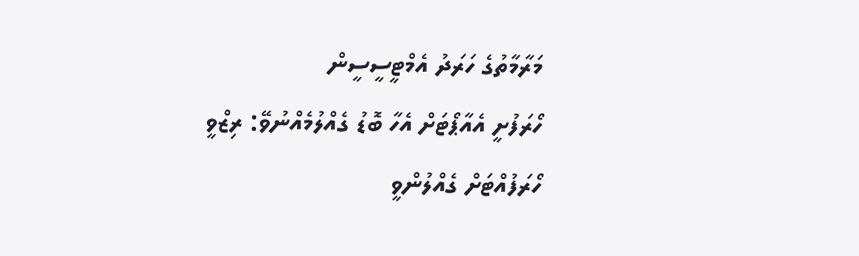މަރާމާތުގެ ހަރަދު އެމްޓީސީސީން
ހޯރަފުށީ އެއާޕޯޓަށް އެހާ ބޮޑު ގެއްލުމެއްނުވޭ: ރިޒްވީ
ހޯރަފުއްޓަށް ގެއްލުންވީ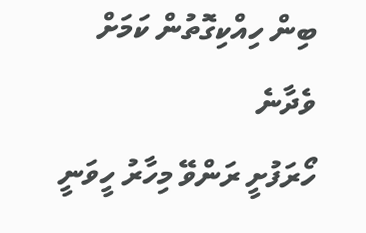ބިން ހިއްކިގޮތުން ކަމަށް ވެދާނެ
ހޯރަފުށީ ރަންވޭ މިހާރު ހީވަނީ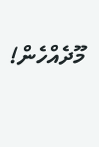މޫދެއްހެން!